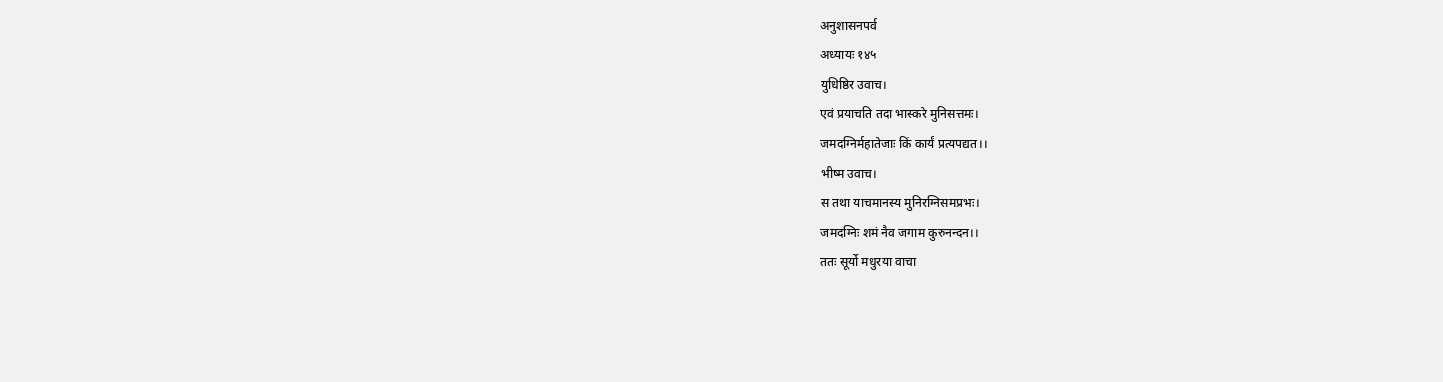अनुशासनपर्व
अध्यायः १४५
युधिष्ठिर उवाच।
एवं प्रयाचति तदा भास्करे मुनिसत्तमः।
जमदग्निर्महातेजाः किं कार्यं प्रत्यपद्यत।।
भीष्म उवाच।
स तथा याचमानस्य मुनिरग्निसमप्रभः।
जमदग्निः शमं नैव जगाम कुरुनन्दन।।
ततः सूर्यो मधुरया वाचा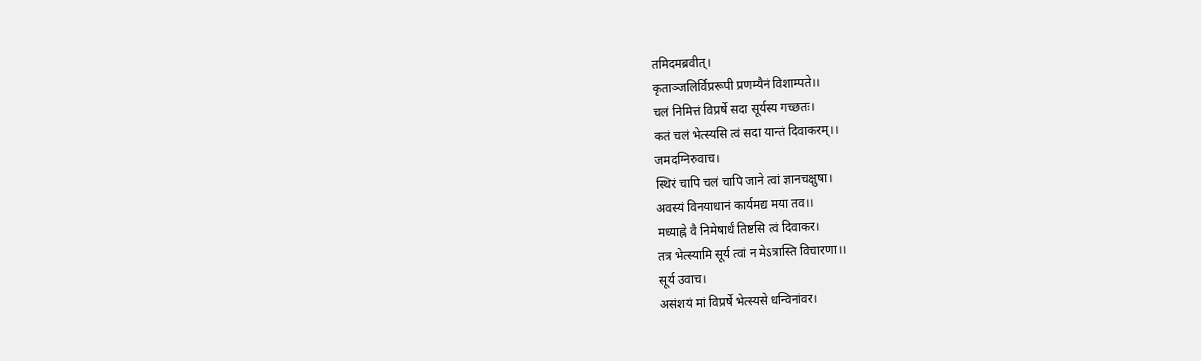तमिदमब्रवीत्।
कृताञ्जलिर्विप्ररूपी प्रणम्यैनं विशाम्पते।।
चलं निमित्तं विप्रर्षे सदा सूर्यस्य गच्छतः।
कतं चलं भेत्स्यसि त्वं सदा यान्तं दिवाकरम्।।
जमदग्निरुवाच।
स्थिरं चापि चलं चापि जाने त्वां ज्ञानचक्षुषा।
अवस्यं विनयाधानं कार्यमद्य मया तव।।
मध्याह्ने वै निमेषार्धं तिष्टसि त्वं दिवाकर।
तत्र भेत्स्यामि सूर्य त्वां न मेऽत्रास्ति विचारणा।।
सूर्य उवाच।
असंशयं मां विप्रर्षे भेत्स्यसे धन्विनांवर।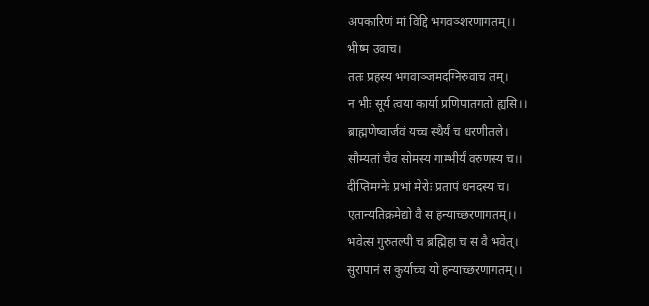अपकारिणं मां विद्दि भगवञ्शरणागतम्।।
भीष्म उवाच।
ततः प्रहस्य भगवाञ्जमदग्निरुवाच तम्।
न भीः सूर्य त्वया कार्या प्रणिपातगतो ह्यसि।।
ब्राह्मणेष्वार्जवं यच्च स्थैर्यं च धरणीतले।
सौम्यतां चैव सोमस्य गाम्भीर्यं वरुणस्य च।।
दीप्तिमग्नेः प्रभां मेरोः प्रतापं धनदस्य च।
एतान्यतिक्रमेद्यो वै स हन्याच्छरणागतम्।।
भवेत्स गुरुतल्पी च ब्रह्मिहा च स वै भवेत्।
सुरापानं स कुर्याच्च यो हन्याच्छरणागतम्।।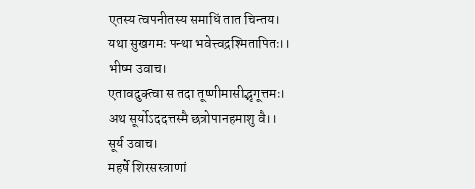एतस्य त्वपनीतस्य समाधिं तात चिन्तय।
यथा सुखगमः पन्था भवेत्त्वद्रश्मितापितः।।
भीष्म उवाच।
एतावदुक्त्वा स तदा तूष्णीमासीद्भृगूत्तमः।
अथ सूर्योऽददत्तस्मै छत्रोपानहमाशु वै।।
सूर्य उवाच।
महर्षे शिरसस्त्राणां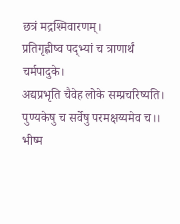छत्रं मद्रश्मिवारणम्।
प्रतिगृह्णीष्व पद्भ्यां च त्राणार्थं चर्मपादुके।
अद्यप्रभृति चैवेह लोके सम्प्रचरिष्यति।
पुण्यकेषु च सर्वेषु परमक्षय्यमेव च।।
भीष्म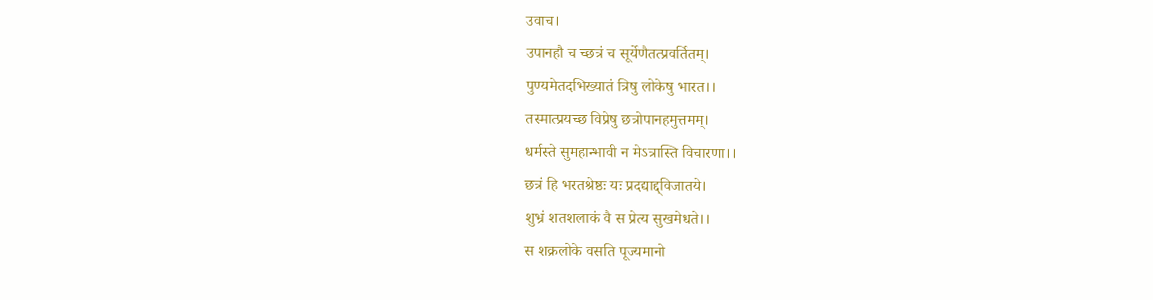उवाच।
उपानहौ च च्छत्रं च सूर्येणैतत्प्रवर्तितम्।
पुण्यमेतदभिख्यातं त्रिषु लोकेषु भारत।।
तस्मात्प्रयच्छ विप्रेषु छत्रोपानहमुत्तमम्।
धर्मस्ते सुमहान्भावी न मेऽत्रास्ति विचारणा।।
छत्रं हि भरतश्रेष्ठः यः प्रदद्याद्द्विजातये।
शुभ्रं शतशलाकं वै स प्रेत्य सुखमेधते।।
स शक्रलोके वसति पूज्यमानो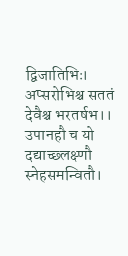द्विजातिभिः।
अप्सरोभिश्च सततं देवैश्च भरतर्षभ।।
उपानहौ च यो दद्याच्छ्लक्ष्णौ स्नेहसमन्वितौ।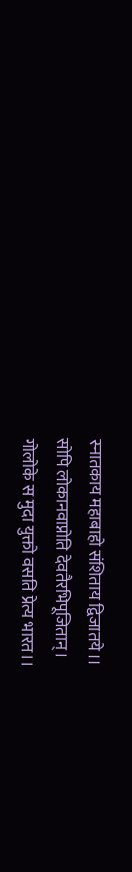स्नातकाय महाबाहो संशिताय द्विजातये।।
सोपि लोकानवाप्नोति देवतैरभिपूजितान्।
गोलोके स मुदा युक्तो वसति प्रेत्य भारत।।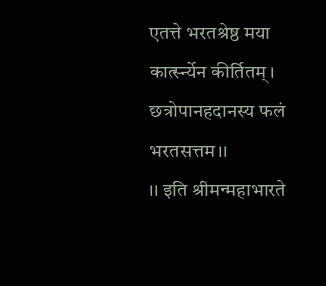एतत्ते भरतश्रेष्ठ मया कार्त्स्न्येन कीर्तितम्।
छत्रोपानहदानस्य फलं भरतसत्तम।।
।। इति श्रीमन्महाभारते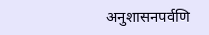अनुशासनपर्वणि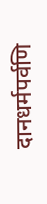दानधर्मपर्वणि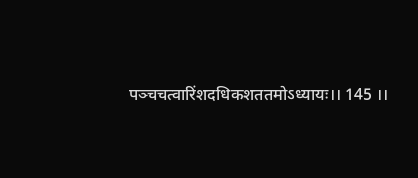पञ्चचत्वारिंशदधिकशततमोऽध्यायः।। 145 ।।